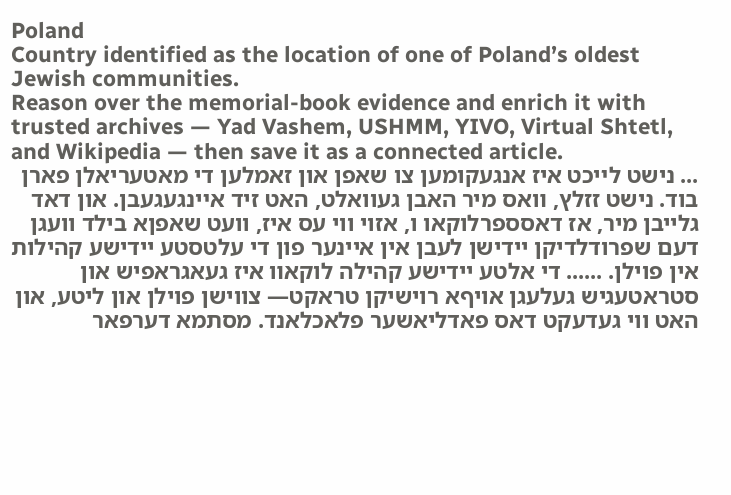Poland
Country identified as the location of one of Poland’s oldest Jewish communities.
Reason over the memorial-book evidence and enrich it with trusted archives — Yad Vashem, USHMM, YIVO, Virtual Shtetl, and Wikipedia — then save it as a connected article.
... נישט לײכט איז אנגעקומען צו שאפן און זאמלען די מאטעריאלן פארן בוד. נישט זזלץ, װאס מיר האבן געוואלט, האט זיד אײנגעגעבן. און דאד גלייבן מיר, אז דאסספרלוקאו ו, אזוי ווי עס איז, וועט שאפןא בילד וועגן דעם שפרודלדיקן יידישן לעבן אין איינער פון די עלטסטע יידישע קהילות אין פוילן. ...... די אלטע יידישע קהילה לוקאװ איז געאגראפיש און סטראטעגיש געלעגן אויףא רוישיקן טראקט— צווישן פוילן און ליטע, און האט ווי געדעקט דאס פאדליאשער פלאכלאנד. מסתמא דערפאר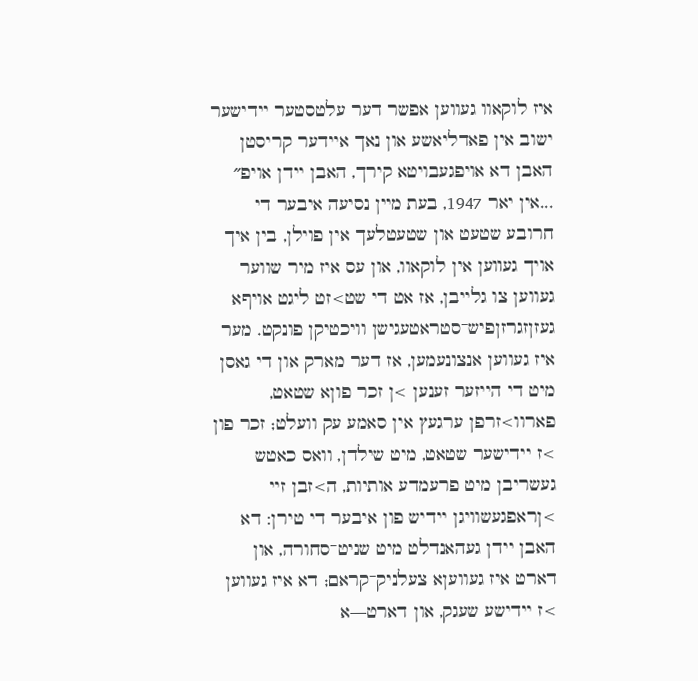איז לוקאוו געווען אפשר דער עלטסטער יידישער ישוב אין פאדליאשע און נאך איידער קריסטן האבן דא אויפגעבויטא קירך, האבן יידן אויפ״ ...אין יאר 1947, בעת מיין נסיעה איבער די חרובע שטעט און שטעטלעך אין פוילן, בין איך אויך געװען אין לוקאוו, און עס איז מיר שווער געווען צו גלייבן, אז אט די שט>זט ליגט אויףא געזןזגרזןפיש־סטראטעגישן וויכטיקן פונקט. מער איז געווען אנצונעמען, אז דער מארק און די גאסן מיט די הייזער זענען >ן זכר פוןא שטאט, פארוו>זרפן ערגעץ אין סאמע עק וועלט; זכר פון >ז יידישער שטאט, מיט שילדן, וואס כאטש געשריבן מיט פרעמדע אותיות, ה>זבן זיי >ןראפגעשוויגן יידיש פון איבער די טירן: דא האבן יידן געהאנדלט מיט שניט־סחורה, און דארט איז געוועןא צעלניק־קראם; דא איז געווען >ז יידישע שעגק, און דארט—א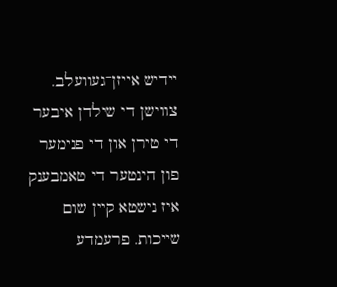יידיש אייזן־געוועלב. צווישן די שילדן איבער די טירן און די פנימער פון הינטער די טאמבענק איז נישטא קיין שום שייכות. פרעמדע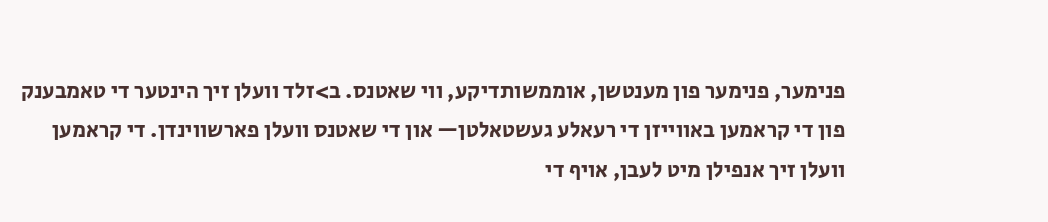פנימער, פנימער פון מענטשן, אוממשותדיקע, ווי שאטנס. ב>זלד וועלן זיך הינטער די טאמבענק פון די קראמען באווייזן די רעאלע געשטאלטן— און די שאטנס וועלן פארשווינדן. די קראמען וועלן זיך אנפילן מיט לעבן, אויף די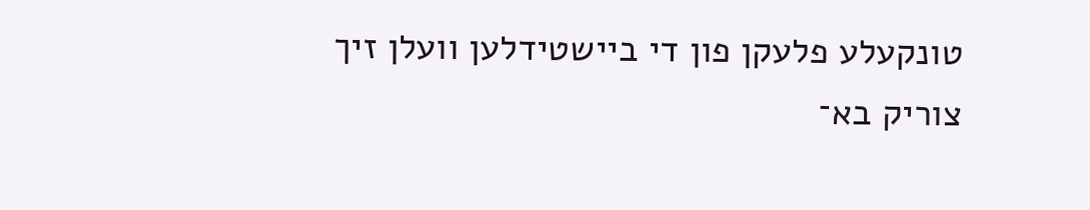טונקעלע פלעקן פון די ביישטידלען וועלן זיך צוריק בא־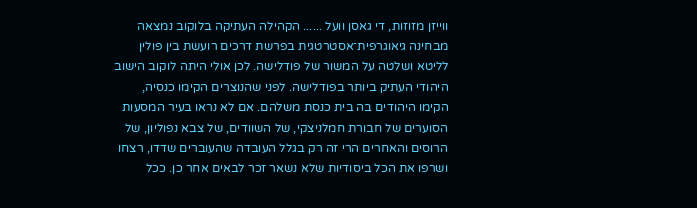ווייזן מזוזות, די גאסן וועל ...... הקהילה העתיקה בלוקוב נמצאה מבחינה גיאוגרפית־אסטרטגית בפרשת דרכים רועשת בין פולין לליטא ושלטה על המשור של פודלישה. לכן אולי היתה לוקוב הישוב היהודי העתיק ביותר בפודלישה. לפני שהנוצרים הקימו כנסיה, הקימו היהודים בה בית כנסת משלהם. אם לא נראו בעיר המסעות הסוערים של חבורת חמלניצקי, של השוודים, של צבא נפוליון, של הרוסים והאחרים הרי זה רק בגלל העובדה שהעוברים שדדו, רצחו ושרפו את הכל ביסודיות שלא נשאר זכר לבאים אחר כן. ככל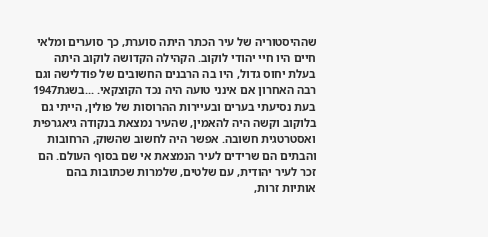שההיסטוריה של עיר הכתר היתה סוערת, כך סוערים ומלאי חיים היו חיי יהודי לוקוב. הקהילה הקדושה לוקוב היתה בעלת יחוס גדול, היו בה הרבנים החשובים של פודלישה וגם רבה האחרון אם אינני טועה היה נכד הקוצקאי. ...בשגת1947 בעת נסיעתי בערים ובעיירות ההרוסות של פולין, הייתי גם בלוקוב וקשה היה להאמין, שהעיר נמצאת בנקודה גיאגרפית ואסטרטגית חשובה. אפשר היה לחשוב שהשוק, הרחובות והבתים הם שרידים לעיר הנמצאת אי שם בסוף העולם. הם זכר לעיר יהודית, עם שלטים, שלמרות שכתובות בהם אותיות זרות,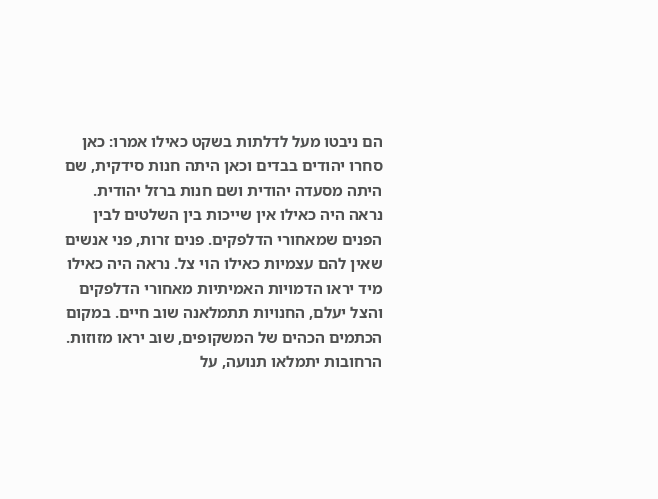הם ניבטו מעל לדלתות בשקט כאילו אמרו: כאן סחרו יהודים בבדים וכאן היתה חנות סידקית, שם היתה מסעדה יהודית ושם חנות ברזל יהודית. נראה היה כאילו אין שייכות בין השלטים לבין הפנים שמאחורי הדלפקים. פנים זרות, פני אנשים שאין להם עצמיות כאילו הױ צל. נראה היה כאילו מיד יראו הדמויות האמיתיות מאחורי הדלפקים והצל יעלם, החנויות תתמלאנה שוב חיים. במקום הכתמים הכהים של המשקופים, שוב יראו מזוזות. הרחובות יתמלאו תנועה, על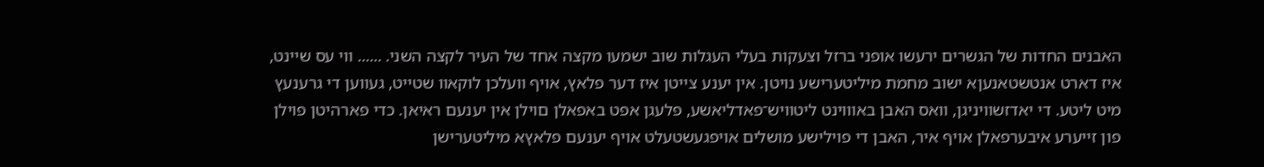האבנים החדות של הגשרים ירעשו אופני ברזל וצעקות בעלי העגלות שוב ישמעו מקצה אחד של העיר לקצה השני. ...... װי עס שײנט, איז דארט אנטשטאנעןא ישוב מחמת מיליטערישע נויטן. אין יענע צײטן איז דער פלאץ, אויף װעלכן לוקאװ שטײט, געװען די גרענעץ מיט ליטע. די יאדזשװיניגן, װאס האבן באװוינט ליטװיש־פאדליאשע, פלעגן אפט באפאלן םוילן אין יענעם ראיאן. כדי פארהיטן פוילן פון זײערע איבערפאלן אויף איר, האבן די פוילישע מושלים אויפגעשטעלט אויף יענעם פלאץא מיליטערישן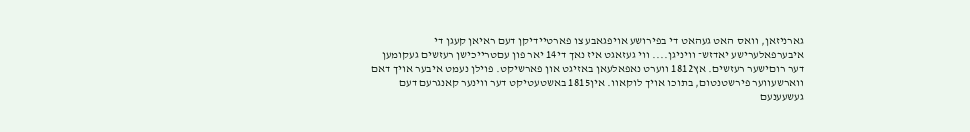גארניזאן, װאס האט געהאט די בפירושע אויפגאבע צו פארטײדיקן דעם ראיאן קעגן די איבערפאלערישע יאדזש־ װיניגן.... װי געזאגט איז נאך די14 יאר פון עםטרײכישן רעזשים געקומען דער רוםישער רעזשים. אץ1812 װערט נאפאלעאן באזיגט און פארשיקט. פוילן נעמט איבער אויך דאם װארשעװער פירשטנטום, בתוכו אויך לוקאװ. אין1815 באשטעטיקט דער װינער קאנגרעם דעם געשעענעם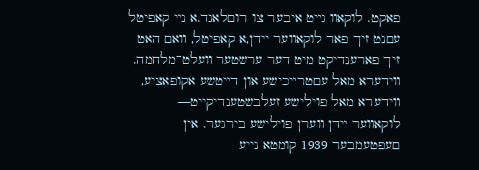פאקט. לוקאװ גײט איבער צו רוםלאנד.א נײ קאפיטל עםנט זיך פאר לוקאװער יידן,א קאפיטל, װאם האט זיך פארענדיקט מיט דער ערשטער װעלט־מלחמה. װידערא מאל עםטרײכישע און דײטשע אקופאציע, װידערא מאל פוילישע זעלבשטענדיקייט— לוקאװער ײדן װערן פוילישע בירגער. אין םעפטעמבער 1939 קומטא נייע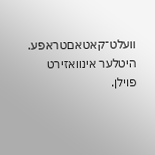װעלט־קאטאםטראפע. היטלער אינוואזירט פוילן.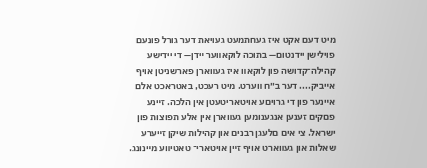מיט דעם אקט איז געחתמעט געויאת דער גורל פונעם פוילישן יידנטום— בתוכה לוקאװער ײדן— די יידישע קהילה־קדושה פון לוקאװ איז געװארן פארשניטן אויף אײביק.... דער ב״ח װערט. מיט רעכט, באטראכט אלם אײנער פון די גרויםע אויטאריטעטן אין הלכה. זײנע פםקים זענען אנגענומען געװארן אין אלע תפוצות פון ישראל. צי אים םלעגן רבנים און קהילות שיקן זײערע שאלות און געװארט אויף זײן אויטארי־ טאטיװע מײנונג.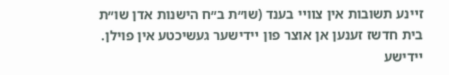זײנע תשובות אין צװײ בענד (שו״ת ב״ח הישנות אדן שו״ת בית חדשז זענען אן אוצר פון ײדישער געשיכטע אין פוילן. ײדישע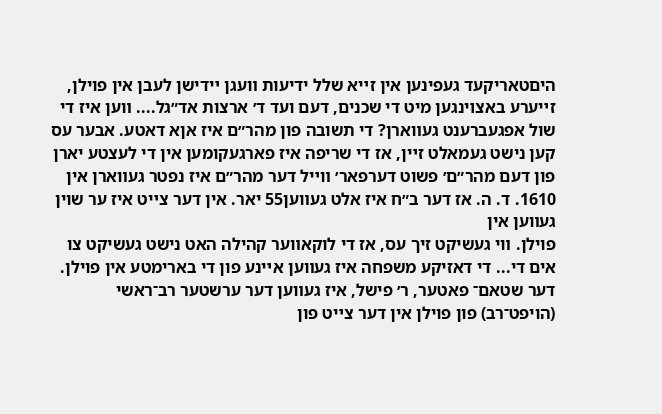היםטאריקעד געפינען אין זײא שלל ידיעות װעגן ײדישן לעבן אין פוילן, זײערע באצױנגען מיט די שכנים, דעם ועד ד׳ ארצות אד״גל.... װען איז די שול אפגעברענט געװארן? די תשובה פון מהר״ם איז אןא דאטע. אבער עס קען נישט געמאלט זײן, אז די שריפה איז פארגעקומען אין די לעצטע יארן פון דעם מהר״ם׳ פשוט דערפאר׳ װײל דער מהר״ם איז נפטר געװארן אין 1610. ד. ה. אז דער ב״ח איז אלט געװען55 יאר. אין דער צײט איז ער שוין געװען אין
פוילן. װי געשיקט זיך עס, אז די לוקאװער קהילה האט נישט געשיקט צו אים די... די דאזיקע משפחה איז געװען אײנע פון די בארימטע אין פוילן. דער שטאם־ פאטער, ר׳ פישל, איז געװען דער ערשטער רב־ראשי (הויפט־רב) פון פוילן אין דער צײט פון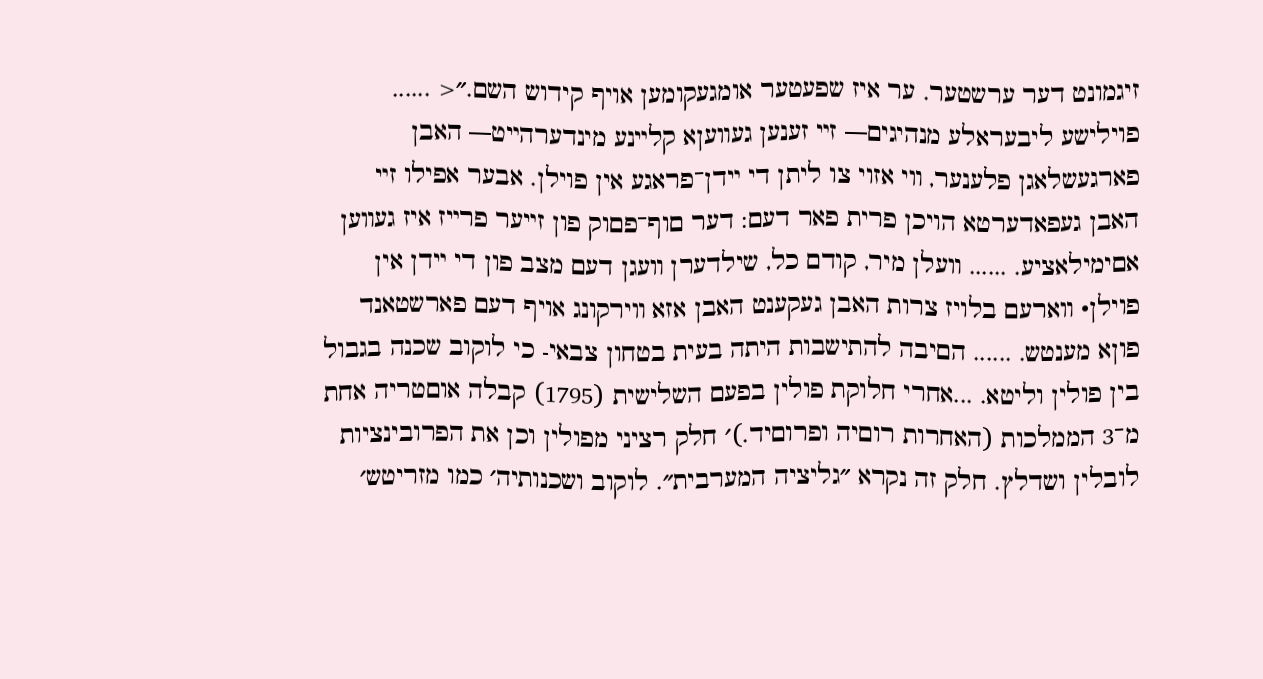זיגמונט דער ערשטער. ער איז שפעטער אומגעקומען אויף קידוש השם.״< ...... פוילישע ליבעראלע מנהיגים— זײ זענען געװעןא קלײנע מינדערהײט— האבן פארגעשלאגן פלענער, װי אזוי צו ליתן די ײדן־פראגע אין פוילן. אבער אפילו זײ האבן געפאדערטא הויכן פרית פאר דעם: דער םוף־פםוק פון זײער פרײז איז געװען אםימילאציע. ...... װעלן מיר, קודם כל, שילדערן װעגן דעם מצב פון די ײדן אין פוילן• װארעם בלויז צרות האבן געקענט האבן אזא װירקונג אויף דעם פארשטאנד פוןא מענטש. ...... הםיבה להתישבות היתה בעית בטחון צבאי- כי לוקוב שכנה בגבול בין פולין וליטא. ...אחרי חלוקת פולין בפעם השלישית (1795) קבלה אוםטריה אחת מ־3 הממלכות (האחרות רוםיה ופרוםיד.)׳ חלק רציני מפולין וכן את הפרובינציות לובלין ושדלץ. חלק זה נקרא ״גליציה המערבית״. לוקוב ושכנותיה׳ כמו מזריטש׳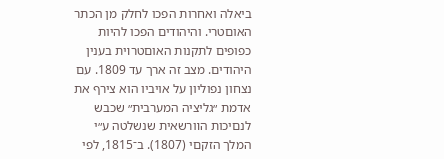ביאלה ואחרות הפכו לחלק מן הכתר האוםטרי. והיהודים הפכו להיות כפופים לתקנות האוםטרױת בענין היהודים. מצב זה ארך עד 1809. עם נצחון נפוליון על אויביו הוא צירף את אדמת ״גליציה המערבית״ שכבש לנםיכות הװרשאית שנשלטה ע״י המלך הזקםי (1807). ב־1815, לפי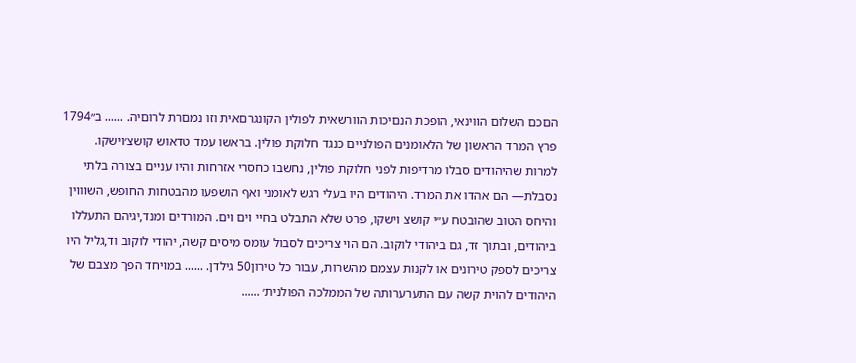הםכם השלום הװינאי, הופכת הנםיכות הװרשאית לפולין הקונגרםאית וזו נמםרת לרוםיה. ...... ב״1794 פרץ המרד הראשון של הלאומנים הפולנײם כנגד חלוקת פולין. בראשו עמד טדאוש קושצ׳ױשקו. למרות שהיהודים סבלו מרדיפות לפני חלוקת פולין, נחשבו כחסרי אזרחות והיו ענײם בצורה בלתי נסבלת— הם אהדו את המרד. היהודים היו בעלי רגש לאומני ואף הושפעו מהבטחות החופש, השװױן והיחס הטוב שהובטח ע״י קושצ ױשקו, פרט שלא התבלט בחײ ױם ױם. המורדים ומנד,יגיהם התעללו ביהודים, ובתוך זד, גם ביהודי לוקוב. הם הױ צריכים לסבול עומס מיסים קשה, יהודי לוקוב וד,גליל היו צריכים לספק טירונים או לקנות עצמם מהשרות, עבור כל טירון50 גילדן. ...... במױחד הפך מצבם של היהודים להױת קשה עם התערערותה של הממלכה הפולנית׳ ......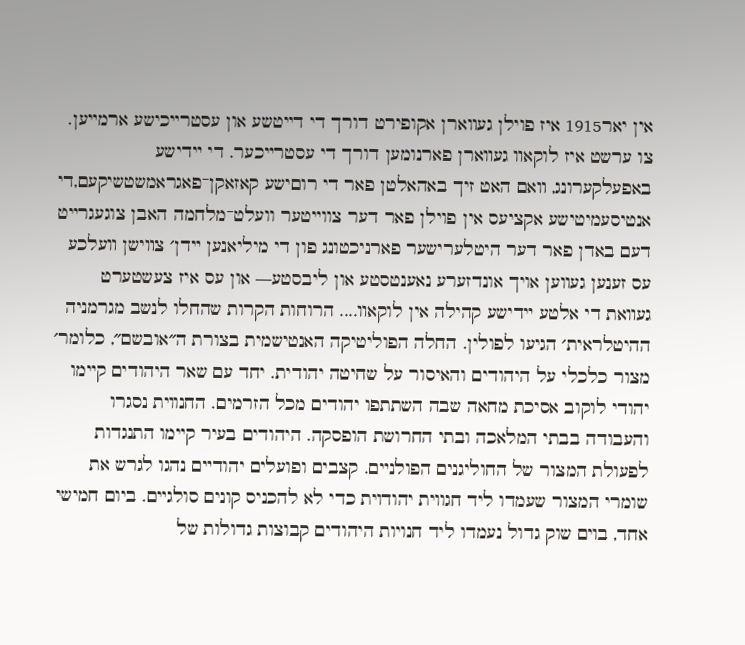אין יאר1915 איז פוילן געװארן אקופירט דורך די דײטשע און עסטרײכישע ארמײען. צו ערשט איז לוקאװ געװארן פארנומען דורך די עסטרײכער. די ײדישע באפעלקערונג, װאם האט זיך באהאלטן פאר די רוםישע קאזאקן־פאגראמשטשיקעם,די אנטיסעמיטישע אקציעס אין פוילן פאר דער צווײטער וועלט־מלחמה האבן צוגעגרײט דעם באדן פאר דער היטלערישער פארניכטונג פון די מיליאנען ײדן׳ צװישן װעלכע עס זענען געװען אויך אונדזערע נאענטסטע און ליבסטע— און עס איז צעשטערט געװאת די אלטע ײדישע קהילה אין לוקאװ.... הרוחות הקרות שהחלו לנשב מגרמניה ההיטלראית׳ הגיעו לפולין. החלה הפוליטיקה האנטישמית בצורת ה״אובשם״, כלומר׳ מצור כלכלי על היהודים והאיסור על שחיטה יהודית. יחד עם שאר היהודים קײמו יהודי לוקוב אסיכת מחאה שבה השתתפו יהודים מכל הזרמים. החנוױת נסגרו והעבודה בבתי המלאכה ובתי החרושת הופסקה. היהודים בעיר קײמו התנגדות לפעולת המצור של החוליגנים הפולנײם. קצבים ופועלים יהודײם נהגו לגרש את שומרי המצור שעמדו ליד חגוױת יהודױת כדי לא להכניס קונים סולגײם. ביום חמישי אחד, בױם שוק גדול נעמדו ליד חנויות היהודים קבוצות גדולות של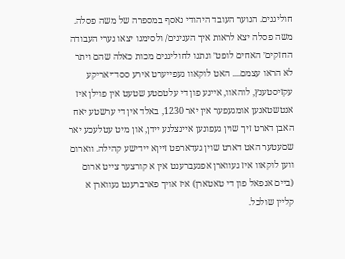חוליגנים. הנוער העובד היהודי נאסף במספרה של משה פסלה. משה פסלה יצא לראות איך הענינים/ ולסימנו יצאו נערי העבודה החזקים׳ האחים לופט׳ ונתנו לחוליגנים מכות כאלה שהם ױתר לא הראו עצמם.... האט לוקאװ געפײערט אירע ססד־יאריקע עקזיסטענץ, לוהאװ, אײנע פון די עלטםטע שטעט אין פוילן איז אנטשטאנען אומגעפער אין יאר 1230, באלד אין די ערשטע יאח האבן דארט זיך שוין געפונען אײנצלנע ײדן, און מיט עטלעכע יאר שםעטער האט דארט שוין געדארפט זײןא ײדישע קהילה. װארום װען לוקאװ איז געװארן אפגעברענט אין א קורצער צײט ארום (בײם אנפאל פון די טאטארן) איז אויך פארברענט געווארן א קלײן שולכל.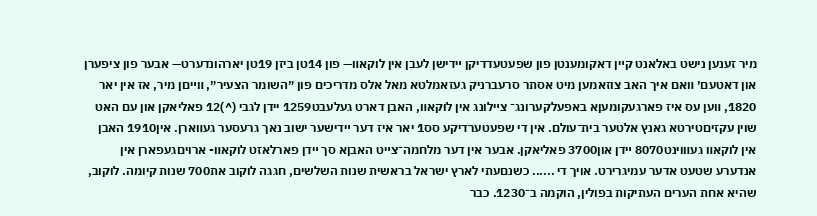מיר זענען נישט באלאנט קײן דאקומענטן פון שפעטעדדיקן ײדישן לעבן אין לוקאװ— פון 14טן ביזן 19טן יארהונדערט— אבער פון ציפערן און דאטעם׳ װאם איך האב צוזאמען מיט אסתר סרעברניק געזאמלטא מאל אלס מדריכים פון ״השומר הצעיר״, װײםן מיר, אז אין יאר 1820, װען עס איז פארגעקומעןא באפעלקערונג־ צײלונג אין לוקאװ, האבן דארט געלעבט1259 יידן לגבי (^)12 פאליאקן און עם האט שוין עקזיםטירטא גאנץ אלטער בית־עולם. אין די שפעטערדיקע סס1 יאר איז דער ײדישער ישוב נאך גרעסער געװארן. אין1910 האבן אין לוקאװ געװוינט8070 ײדן און3700 פאליאקן. אבער אין דער מלחמה־צײט האבןא סך ײדן פארלאזט לוקאװ- ארויםגעפארן אין אנדערע שטעט אדער עמיגרירט. אויך די ...... כשנםעתי לארץ ישראל בראשית שנות השלשים, חגגה לוקוב את700 שנות קיומה. לוקוב, שהיא אחת הערים העתיקות בפולין, הוקמה ב־1230. כבר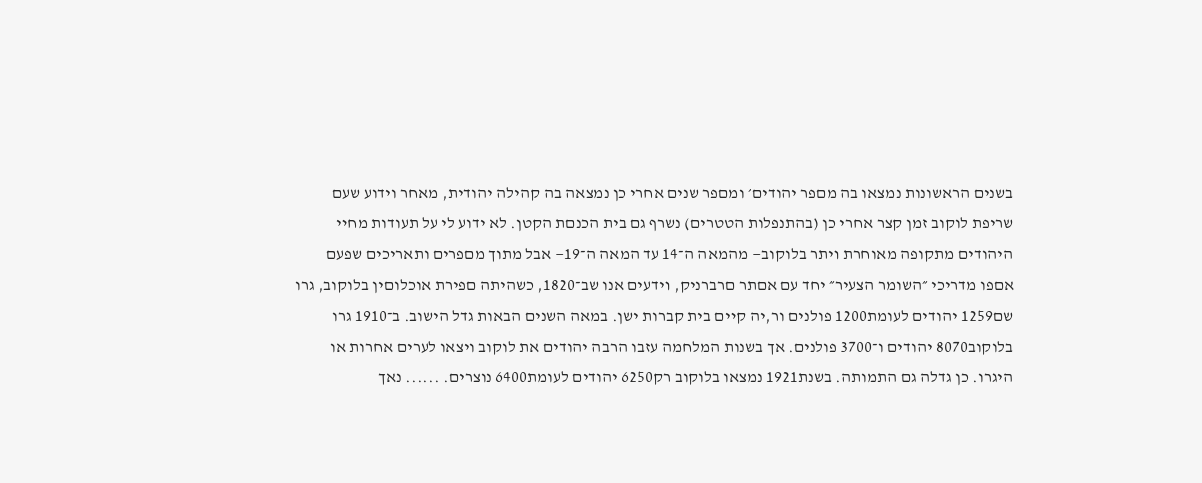בשנים הראשונות נמצאו בה מםפר יהודים׳ ומםפר שנים אחרי כן נמצאה בה קהילה יהודית, מאחר וידוע שעם שריפת לוקוב זמן קצר אחרי כן (בהתנפלות הטטרים) נשרף גם בית הכנםת הקטן. לא ידוע לי על תעודות מחײ היהודים מתקופה מאוחרת ױתר בלוקוב— מהמאה ה־14 עד המאה ה־19— אבל מתוך מםפרים ותאריכים שפעם אםפו מדריכי ״השומר הצעיר״ יחד עם אםתר םרברניק, ױדעים אנו שב־1820, כשהיתה םפירת אוכלוםין בלוקוב, גרו שם1259 יהודים לעומת1200 פולנים ור,יה קײם בית קברות ישן. במאה השנים הבאות גדל הישוב. ב־1910 גרו בלוקוב8070 יהודים ו־3700 פולנים. אך בשנות המלחמה עזבו הרבה יהודים את לוקוב ויצאו לערים אחרות או היגרו. כן גדלה גם התמותה. בשנת1921 נמצאו בלוקוב רק6250 יהודים לעומת6400 נוצרים. ...... נאך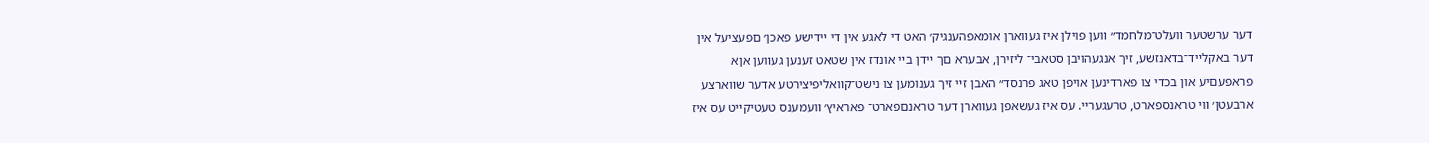דער ערשטער װעלט־מלחמד״ װען פוילן איז געװארן אומאפהענגיק׳ האט די לאגע אין די ײדישע פאכן׳ םפעציעל אין דער באקלײד־בדאנזשע, זיך אנגעהויבן סטאבי־ ליזירן, אבערא םך ײדן בײ אונדז אין שטאט זענען געװען אןא פראפעםיע און בכדי צו פארדינען אויפן טאג פרנסד״ האבן זײ זיך גענומען צו נישט־קװאליפיצירטע אדער שװארצע ארבעטן׳ װי טראנספארט, טרעגערײ. עס איז געשאפן געװארן דער טראנםפארט־ פאראיץ׳ װעמענס טעטיקײט עס איז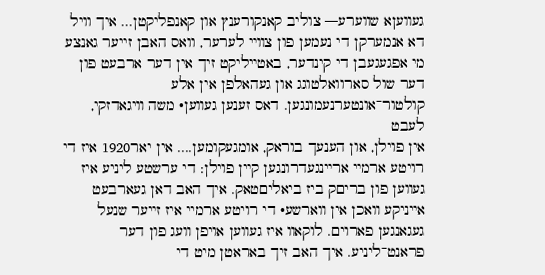געװעןא שװערע— צוליב קאנקורענץ און קאנפליקטן... איך וויל דא אנמערקן די נעמען פון צװײ לערער, וואס האבן זייער גאנצע מי אפגעגעבן די קינדער, באטײליקט זיך אין דער ארבעט פון דער שול סארוואלטוגג און געהאלפן אין אלע קולטור־אונטערנעמונגען. דאס זענען געװען• משה װיגאדזקי, לעבט
אין פוילן, און הענעך בוראק, אומגעקומען.... אין יאר1920 איז די רויטע ארמײ ארײנגעדרונגען קײן פוילן: די ערשטע ליניע איז געװען פון בריםק ביז ביאליםטאק. איך האב דאן געארבעט אײניקע װאכן אין װארשע• די רויטע ארמיי איז זײער שנעל געגאנגען פארוים. לוקאװ איז געװען אויפן װעג פון דער פראנט־ליניע. איך האב זיך באראטן מיט די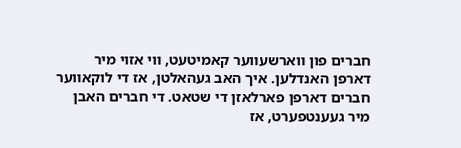חברים פון װארשעװער קאמיטעט, װי אזוי מיר דארפן האנדלען. איך האב געהאלטן, אז די לוקאװער חברים דארפן פארלאזן די שטאט. די חברים האבן מיר געענטפערט, אז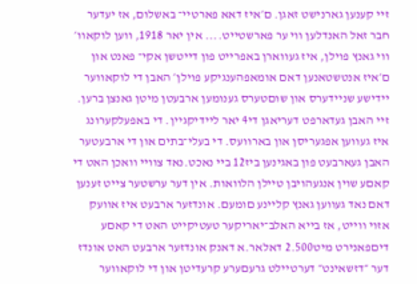זײ קענען גארנישט זאגן. ם׳איז דאא פארטײ־ באשלום, אז יעדער חבר זאל האנדלען װי ער פארשטײט.... אין יאר 1918, װען לוקאװ׳ װי גאנץ פוילן, איז געװארן באפרײט פון דײטשן אקי־ פאנט און ם׳איז אנטשטאנען דאם אומאפהענגיקע פוילן׳ האבן די לוקאװער ײדישע שנײדערס און שוםטערס גענומען ארבעטן מיטן גאנצן ברען. זײ האבן געדארפט דעריאגן די4 יאר לײדיקגײן. די באפעלקערונג איז געװען אפגעריסן און בארװעס. די בעלי־בתים און די ארבעטער האבן געארבעט פון באגינען ביז12 בײ נאכט.נאד צוױי װאכן האט די קאםע שוין אנגעהויבן טײלן הלװאות. אין דער ערשטער צײט זענען דאם נאד געװען גאנץ קלײנע םומעם. אונדזער ארבעט איז אװעק אזוי װײט, אז בײא האלב־יאריקער טעטיקײט האט די קאםע דיםפאנירט מיט2.500 דאלאר.א דאנק אונדזער ארבעט האט אונדז דער ״דזשאינט״ דערטײלט גרעםערע קרעדיטן און די לוקאװער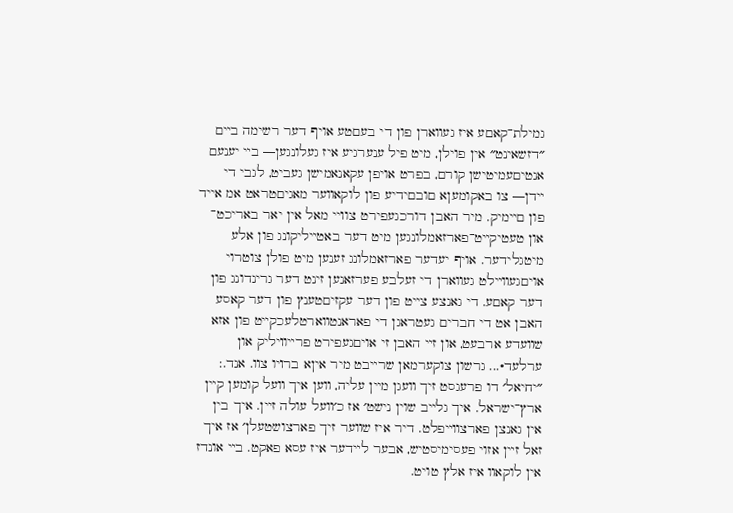גמילת־קאםע איז געװארן פון די בעםטע אויף דער רשימה בײם ״דזשאינט״ אין פוילן, מיט פיל ענערגיע איז געלונגען— בײ יענעם אנטיםעמיטישן קורם, בפרט אויפן עקאנאמישן געביט, לגבי די ײדן— צו באקומעןא םובםידיע פון לוקאװער מאגיםטראט אמ אייד פון םײמיק. מיר האבן דורכגעפירט צוױי מאל אין יאר באריכט־ און טעטיקײט־פארזאמלונגען מיט דער באטײליקונג פון אלע מיטגלידער. אויף יעדער פארזאמלונג זענען מיט פולן צוטרוי אויםגעװײלט געװארן די זעלבע פערזאנען זינט דער גרינדונג פון דער קאםע. די גאנצע צײט פון דער עקזיםטענץ פון דער קאסע האבן אט די חברים געטראגן די פאראנטװארטלעכקײט פון אזא שװעדע ארבעט, און זײ האבן זי אויםגעפירט פרײוױליק און ערלעד•... גרשון צוקערמאן שרײבט מיר איןא ברױו צװ. אנד.: ״יחיאל׳ דו פרעגסט זיך װעגן מײן עליה, װען איך װעל קומען קײן ארץ־ישראל. איך גלײב שוין נישט׳ אז כ׳װעל עולה זײן. איך בין אין גאנצן פארצװײפלט. דיר איז שװער זיך פארצושטעלן׳ אז איך זאל זײן אזוי פעסימיסטיש, אבער לײדער איז עסא פאקט. בײ אונדז אין לוקאװ איז אלץ טויט.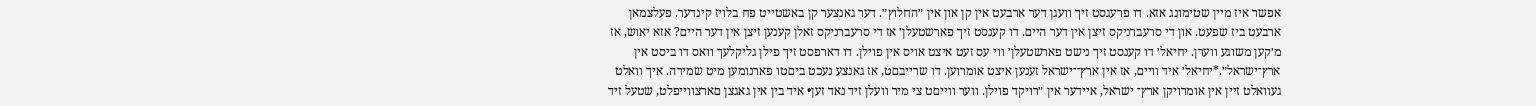אפשר איז מײן שטימונג אזא. דו פרעגסט זיך װעגן דער ארבעט אין קן און אין ״החלוץ״. דער גאנצער קן באשטײט פח בלויז קינדער. פעלצמאן ארבעט ביז שפעט. און די סרעברניקס זיצן אין דער הײם. דו קענסט זיך פארשטעלן׳ אז די סרעברניקס זאלן קענען זיצן אין דער הײם? אזא יאוש, אז מ׳קען משוגע װערן. יחיאל׳ דו קענסט זיך נישט פארשטעלן׳ װי עס זעט איצט אויס אין פוילן. דו דארפסט זיך פילן גליקלעך װאס דו ביסט אין ארץ־ישראל״.*יחיאל׳ איד װײם, אז אין ארץ־־ישראל זענען איצט אומרוען. דו שרײבםט, אז גאנצע נעכט ביםטו פארנומען מיט שמירה. איך װאלט געװאלט זײן אין אומרויקן ארץ־ ישראל, אײדער אין ״רויקד פוילן. װער וױיםט צי מיר װעלן זיד נאד זען• איד בין אין גאגצן םארצוױיפלט, שטעל זיד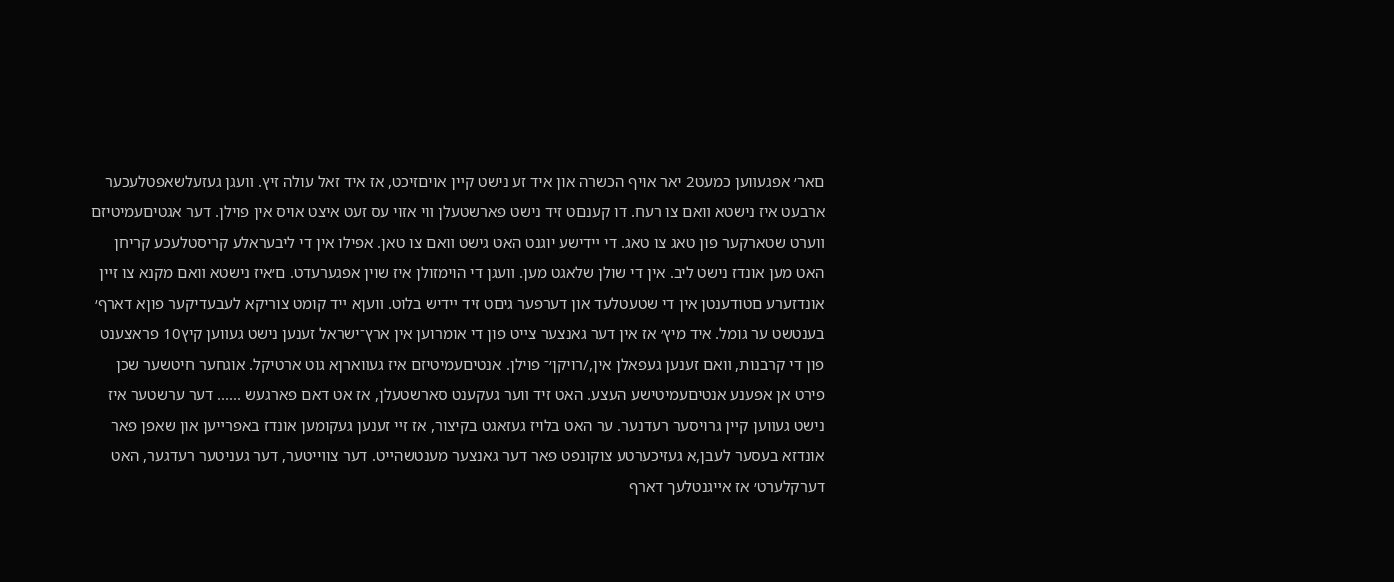םאר׳ אפגעװען כמעט2 יאר אויף הכשרה און איד זע נישט קײן אויםזיכט, אז איד זאל עולה זיץ. װעגן געזעלשאפטלעכער ארבעט איז נישטא װאם צו רעח. דו קענםט זיד נישט פארשטעלן װי אזוי עס זעט איצט אויס אין פוילן. דער אגטיםעמיטיזם װערט שטארקער פון טאג צו טאג. די ײדישע יוגנט האט גישט װאם צו טאן. אפילו אין די ליבעראלע קריסטלעכע קריחן האט מען אונדז נישט ליב. אין די שולן שלאגט מען. װעגן די הוימזולן איז שוין אפגערעדט. ם׳איז נישטא װאם מקנא צו זײן אונדזערע םטודענטן אין די שטעטלעד און דערפער גיםט זיד ײדיש בלוט. װעןא ײד קומט צוריקא לעבעדיקער פוןא דארף׳ בענטשט ער גומל. איד מיץ׳ אז אין דער גאנצער צײט פון די אומרוען אין ארץ־ישראל זענען נישט געװען קיץ10 פראצענט פון די קרבנות, װאם זענען געפאלן אין,/רויקן׳־ פוילן. אנטיםעמיטיזם איז געװארןא גוט ארטיקל. אוגחער חיטשער שכן פירט אן אפענע אנטיםעמיטישע העצע. האט זיד װער געקענט סארשטעלן, אז אט דאם פארגעש ...... דער ערשטער איז נישט געװען קײן גרויסער רעדנער. ער האט בלויז געזאגט בקיצור, אז זײ זענען געקומען אונדז באפרײען און שאפן פאר אונדזא בעסער לעבן,א געזיכערטע צוקונפט פאר דער גאנצער מענטשהײט. דער צוױיטער, דער געניטער רעדגער, האט דערקלערט׳ אז אײגנטלעך דארף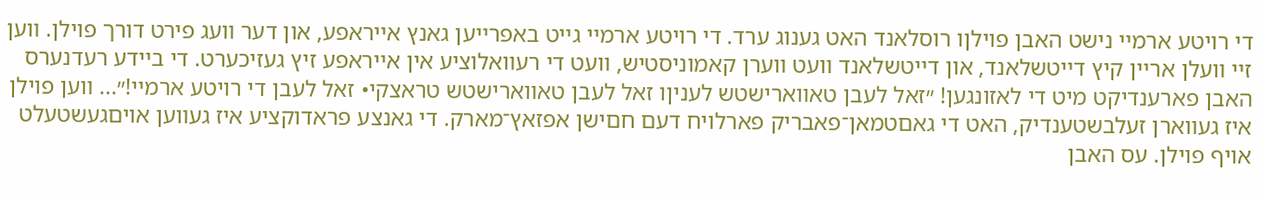די רויטע ארמײ נישט האבן פוילןו רוסלאנד האט גענוג ערד. די רויטע ארמײ גײט באפרײען גאנץ אײראפע, און דער װעג פירט דורך פוילן. װען זײ װעלן ארײן קיץ דײטשלאנד, און דײטשלאנד װעט װערן קאמוניסטיש, װעט די רעװאלוציע אין אײראפע זיץ געזיכערט. די בײדע רעדנערס האבן פארענדיקט מיט די לאזונגען! ״זאל לעבן טאװארישטש לעניןו זאל לעבן טאװארישטש טראצקי• זאל לעבן די רויטע ארמײ!״... װען פוילן איז געװארן זעלבשטענדיק, האט די גאםטמאן־פאבריק פארלויח דעם חםישן אפזאץ־מארק. די גאנצע פראדוקציע איז געװען אויםגעשטעלט אויף פוילן. עס האבן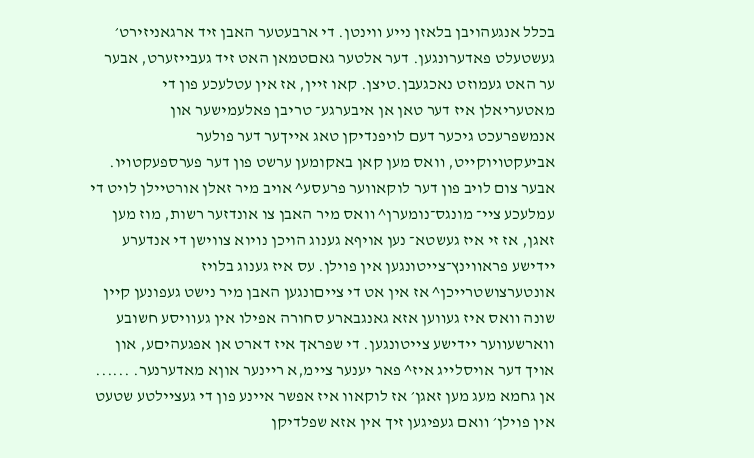בכלל אנגעהויבן בלאזן נײע װינטן. די ארבעטער האבן זיד ארגאניזירט׳ געשטעלט פאדערונגען. דער אלטער גאםטמאן האט זיד געבײזערט, אבער ער האט געמוזט נאכגעבן.טיצן. קאו זײן, אז אין עטלעכע פון די מאטעריאלן איז דער טאן אן איבערגע־ טריבן פאלעמישער און אנמשפרעכט גיכער דעם לויפנדיקן טאג אײךער דער פולער אביעקטױוקײט, װאס מען קאן באקומען ערשט פון דער פערספעקטױו. אבער צום לויב פון דער לוקאװער פרעסע^ אויב מיר זאלן אורטײלן לויט די עמלעכע צײ־ מונגס־נומערן^ װאס מיר האבן צו אונדזער רשות, מוז מען זאגן, אז זי איז געשטא־ נען אויףא גענוג הויכן נױוא צװישן די אנדערע ײדישע פראװינץ־צײטונגען אין פוילן. עס איז גענוג בלויז אונטערצושטרײכן^ אז אין אט די צײםונגען האבן מיר נישט געפונען קײן שונה װאס איז געװען אזא גאנגבארע סחורה אפילו אין געװיסע חשובע װארשעװער יידישע צײטונגען. די שפראך איז דארט אן אפגעהיםע, און אויך דער אויסלײג איז^ פאר יענער צײמ,א רײנער אוןא מאדערנער. ...... אן גחמא מעג מען זאגן׳ אז לוקאװ איז אפשר אײנע פון די געצײלטע שטעט אין פוילן׳ װאם געפיגען זיך אין אזא שפלדיקן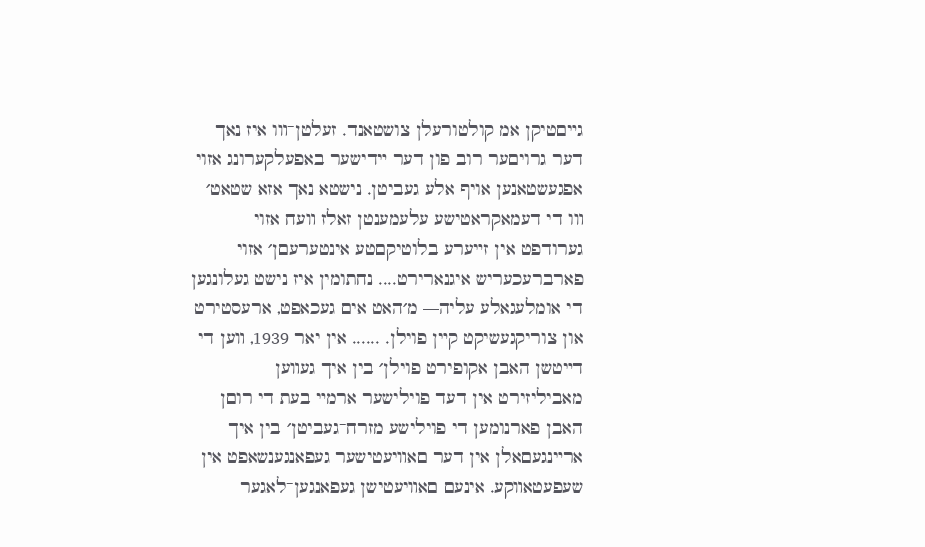גײםטיקן אמ קולטורעלן צושטאנד. זעלטן־װו איז נאך דער גרויםער רוב פון דער ײדישער באפעלקערונג אזוי אפגעשטאנען אויף אלע געביטן. נישטא נאך אזא שטאט׳ װו די דעמאקראטישע עלעמענטן זאלז װעח אזוי גערודפט אין זײערע בלוטיקםטע אינטערעםן׳ אזוי פארברעכעריש איגנארירט.... נחתומין איז נישט געלונגען די אומלעגאלע עליה— מ׳האט אים געכאפט, ארעסטירט און צוריקגעשיקט קײן פוילן. ...... אין יאר 1939, װען די דײטשן האבן אקופירט פוילן׳ בין איך געװען מאביליזירט אין דעד פוילישער ארמײ בעת די רוםן האבן פארנומען די פוילישע מזרח־געביטן׳ בין איך ארײנגעםאלן אין דער םאװיעטישער געפאנגענשאפט אין שעפעטאװקע. אינעם םאװיעטישן געפאנגען־לאגער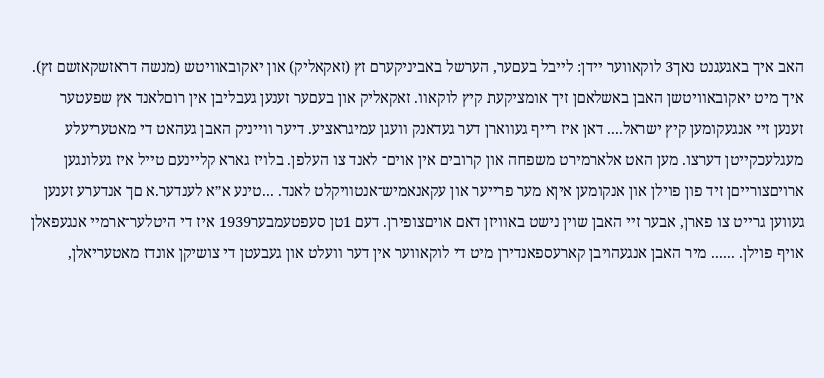האב איך באגעגנט נאך3 לוקאװער ײדן: לײבל בעםער, הערשל באביניקערם זץ (זאקאליק) און יאקובאװיטש (מנשה דראזשקאזשם זץ). איך מיט יאקובאװיטשן האבן באשלאםן זיך אומציקעת קיץ לוקאװ. זאקאליק און בעםער זענען געבליבן אין רוםלאנד אץ שפעטער זענען זײ אנגעקומען קיץ ישראל.... דאן איז רײף געװארן דער געדאנק װעגן עמיגראציע. דיער וױיניק האבן געהאט די מאטעריעלע מעגלעכקײטן דערצו. מען האט אלארמירט משפחה און קרובים אין אוים־ לאנד צו העלפן. בלויז גארא קלײנעם טײל איז געלונגען ארויםצורײםן זיד פון פוילן און אנקומען איןא מער פרײער און עקאנאמיש־אנטװיקלט לאנד. ...טינע א״א לענדער.א םך אנדערע זענען געװען גרײט צו פארן, אבער זײ האבן שוין נישט באװיזן דאם אויםצופירן. דעם 1טן סעפטעמבער1939 איז די היטלער־ארמײ אנגעפאלן אויף פוילן. ...... מיר האבן אנגעהויבן קארעספאנדירן מיט די לוקאװער אין דער װעלט און געבעטן די צושיקן אונדז מאטעריאלן,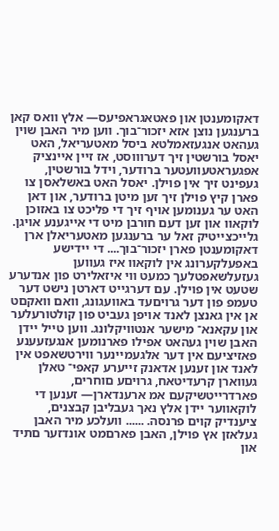דאקומענטן און פאטאגראפיעס— אלץ װאס קאן ברענגען נוצן אזא יזכור־בוך. װען מיר האבן שוין געהאט אנגעזאמלטא ביסל מאטעריאל, האט יאסל בורשטין זיך דערוװסט, אז זײן אײנציק אפגעראטעװעטער ברודער, ױדל בורשטין, געפינט זיך אין פוילן. יאסל האט באשלאסן צו פארן קיץ פוילן זיך זען מיטן ברודער, און דאן האט ער גענומען אויף זיך די פליכט צו באזוכן לוקאװ און זען דעם חורבן מיט די אײגענע אויגן. גלײכצײטיק זאל ער ברענגען מאטעריאלן ארן דאקומענטן פארן יזכור־בוך.... די ײדישע באפעלקערונג אין לוקאװ איז געװען געזעלשאפטלעך כמעט װי איזאלירט פון אנדערע שטעט אין פוילן. עם דערגײט דארטן נישט דער טעמפ פון דער גרויםעד באװעגונג, װאם װאקםט אן אין גאנצן לאנד אויפן געביט פון קולטורעלער און עקאנא־ מישער אנטװיקלונג. װען טײל ײדן האבן שוין געהאט אפילו פארנומען אנגעזעענע פאזיציעם אין דער אלגעמײנער װירטשאפט אין לאנד און זענען אדאנק זײערע קאפי־ טאלן געװארן קרעדיטאח, גרויםע םוחרים, פארדרײטשיקעם אמ ארענדארן— זענען די לוקאװער ײדן אלץ נאך געבליבן קבצנים, ציענדיק קוים פרנסה. ...... װעלכע מיר האבן געלאזן אץ פוילן, האבן פארםמט אונדזער םתיד און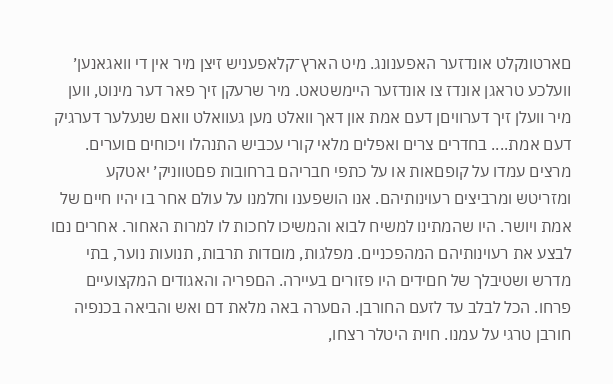םארטונקלט אונדזער האפענונג. מיט הארץ־קלאפעניש זיצן מיר אין די װאגאנען׳ װעלכע טראגן אונדז צו אונדזער היימשטאט. מיר שרעקן זיך פאר דער מינוט, װען מיר װעלן זיך דערװיםן דעם אמת און דאך װאלט מען געװאלט װאם שנעלער דערגיק דעם אמת.... בחדרים צרים ואפלים מלאי קורי עכביש התנהלו ויכוחים םוערים. מרצים עמדו על קופםאות או על כתפי חבריהם ברחובות פםטװניק׳ יאטקע ומזריטש ומרביצים רעױנותיהם. אנו הושפענו וחלמנו על עולם אחר בו יהיו חײם של אמת ויושר. היו שהמתינו למשיח לבוא והמשיכו לחכות לו למרות האחור. אחרים נםו לבצע את רעױנותיהם המהפכנײם. מפלגות, מוםדות תרבות, תנועות נוער, בתי מדרש ושטיבלך של חםידים היו פזורים בעיירה. הםפריה והאגודים המקצועײם פרחו. הכל לבלב עד לזעם החורבן. הםערה באה מלאת דם ואש והביאה בכנפיה חורבן טרגי על עמנו. חױת היטלר רצחו,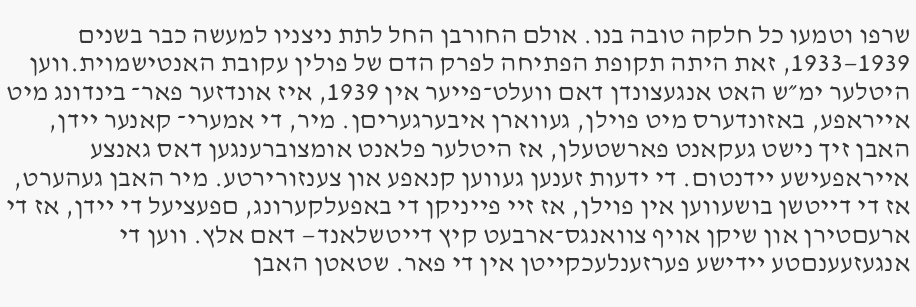שרפו וטמעו כל חלקה טובה בנו. אולם החורבן החל לתת ניצניו למעשה כבר בשנים 1939—1933, זאת היתה תקופת הפתיחה לפרק הדם של פולין עקובת האנטישמױת.װען היטלער ימ״ש האט אנגעצונדן דאם װעלט־פײער אין 1939, איז אונדזער פאר־ בינדונג מיט אײראפע, באזונדערס מיט פוילן, געװארן איבערגעריםן. מיר, די אמערי־ קאנער ײדן, האבן זיך נישט געקאנט פארשטעלן, אז היטלער פלאנט אומצוברענגען דאס גאנצע אײראפעישע ײדנטום. די ידעות זענען געװען קנאפע און צענזורירטע. מיר האבן געהערט, אז די דײטשן בושעװען אין פוילן, אז זײ פײניקן די באפעלקערונג, םפעציעל די ײדן, אז די ארעםטירן און שיקן אויף צװאנגס־ארבעט קיץ דײטשלאנד— דאם אלץ. װען די אנגעזעענםטע ײדישע פערזענלעכקײטן אין די פאר. שטאטן האבן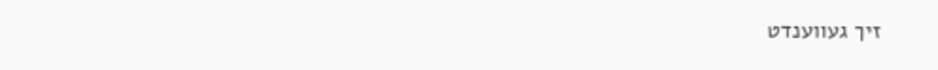זיך געווענדט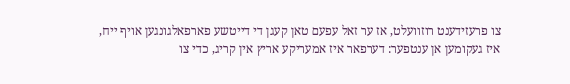צו פרעזידענט רוזװעלט, אז ער זאל עפעם טאן קעגן די דײטשע פארפאלגונגען אויף ײח, איז געקומען אן ענטפער: דערפאר איז אמעריקע אריץ אין קריג, כדי צו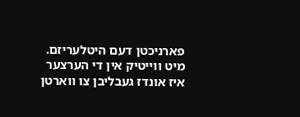פארניכטן דעם היטלעריזם. מיט וױיטיק אין די הערצער איז אונדז געבליבן צו װארטן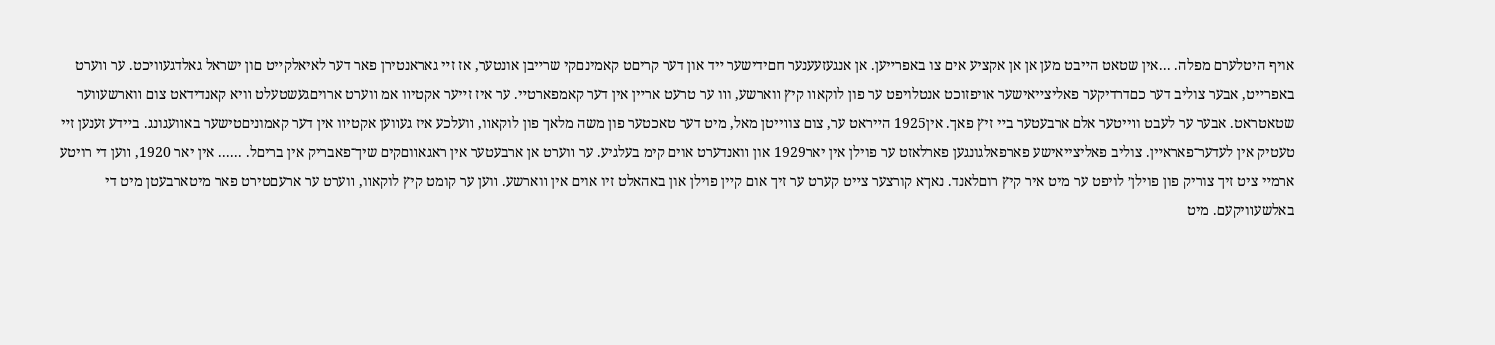אויף היטלערם מפלה. ...אין שטאט הײבט מען אן אן אקציע אים צו באפרײען. אן אנגעזעענער חםידישער ײד און דער קריםט קאמינםקי שרײבן אונטער, אז זײ גאראנטירן פאר דער לאיאלקײט םון ישראל גאלדגעװיכט. ער װערט באפרײט, אבער צוליב דער כםדרדיקער פאליצײאישער אויפזוכט אנטלויפט ער פון לוקאװ קיץ װארשע, וװ ער טרעט ארײן אין דער קאמפארטײ. ער איז זײער אקטיװ אמ װערט ארויםגעשטעלט װיא קאנדידאט צום װארשעװער שטאטראט. אבער ער לעבט וױיטער אלם ארבעטער בײ זיץ פאך. אין1925 הײראט ער, צום צוױיטן מאל, מיט דער טאכטער פון משה מלאך פון לוקאװ, װעלכע איז געװען אקטיװ אין דער קאמוניםטישער באװעגונג. בײדע זענען זײ טעטיק אין לעדער־פאראײן. צוליב פאליצייאישע פארפאלגונגען פארלאזט ער פוילן אין יאר1929 און װאנדערט אוים קימ בעלגיע. ער װערט אן ארבעטער אין ראגאװםקים שיך־פאבריק אין בריםל. ...... אין יאר 1920, װען די רויטע ארמײ ציט זיך צוריק פון פוילן׳ לויפט ער מיט איר קיץ רוםלאנד. נאךא קורצער צײט קערט ער זיך אום קײן פוילן און באהאלט זיו אוים אין װארשע. װען ער קומט קיץ לוקאװ, װערט ער ארעםטירט פאר מיטארבעטן מיט די באלשעװיקעם. מיט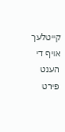קייטלעך אויף די הענט פירט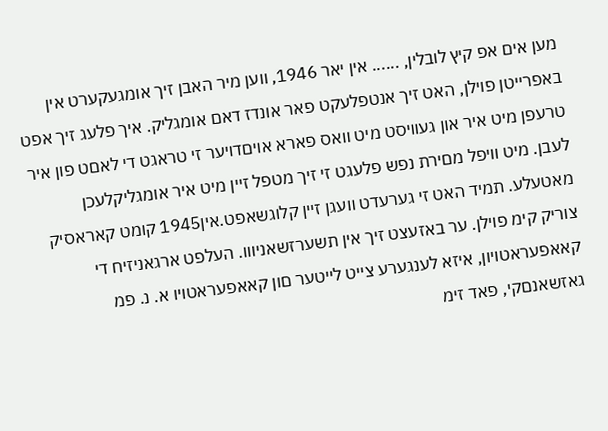מען אים אפ קיץ לובלין, ...... אין יאר 1946, װען מיר האבן זיך אומגעקערט אין באפרײטן פוילן, האט זיך אנטפלעקט פאר אונדז דאם אומגליק. איך פלעג זיך אפט טרעפן מיט איר און געוױסט מיט װאס פארא אויםדויער זי טראגט די לאםט פון איר לעבן. מיט װיפל מםירת נפש פלעגט זי זיך מטפל זײן מיט איר אומגליקלעכן מאטעלע. תמיד האט זי גערעדט װעגן זיין קלוגשאפט.אין1945 קומט קאראסיק צוריק קימ פוילן. ער באזעצט זיך אין תשערזשאניװו. העלפט ארגאניזיח די קאאפעראטױון, איזא לענגערע צײט לײטער םון קאאפעראטױו א. נ. פמ גאזשאנםקי, פאד זימ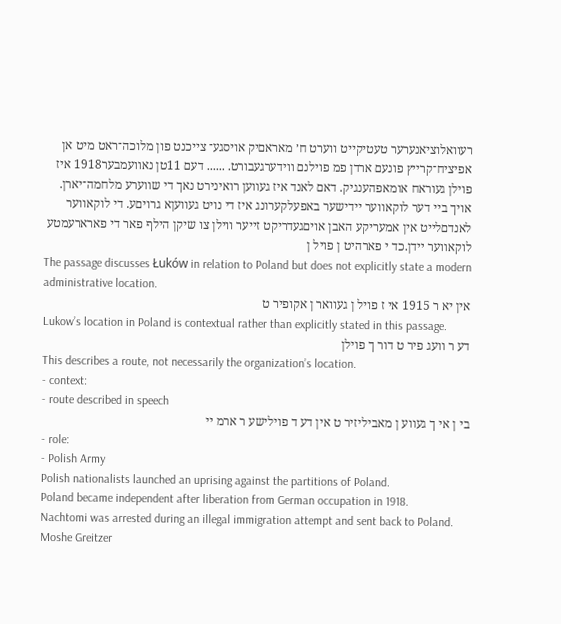רעוואלוציאנערער טעטיקייט װערט ח׳ מאראםיק אויסגע־ צײכנט פון מלוכה־ראט מיט אן אפיציח־קרייץ פונעם ארדן פמ פוילנם װידערגעבורט. ...... דעם 11טן נאװעמבער1918 איז פוילן געוראח אומאפהענגיק. דאם לאנד איז געװען רואינירט נאך די שװערע מלחמה־יארן. אויך בײ דער לוקאװער ײדישער באפעלקערונג איז די נויט געװעןא גרויםע. די לוקאװער לאנדםלײט אין אמעריקע האבן אויםגעדריקט זײער װילן צו שיקן הילף פאר די פארארעמטע לוקאװער ײדן.כד י פארהיט ן פויל ן
The passage discusses Łuków in relation to Poland but does not explicitly state a modern administrative location.
אין יא ר 1915 אי ז פויל ן געװאר ן אקופיר ט
Lukow’s location in Poland is contextual rather than explicitly stated in this passage.
דע ר װעג פיר ט דור ך פוילן
This describes a route, not necessarily the organization’s location.
- context:
- route described in speech
בי ן אי ך געװע ן מאביליזיר ט אין דע ד פוילישע ר ארמ ײ
- role:
- Polish Army
Polish nationalists launched an uprising against the partitions of Poland.
Poland became independent after liberation from German occupation in 1918.
Nachtomi was arrested during an illegal immigration attempt and sent back to Poland.
Moshe Greitzer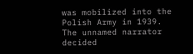was mobilized into the Polish Army in 1939.
The unnamed narrator decided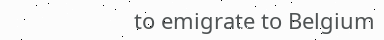to emigrate to Belgium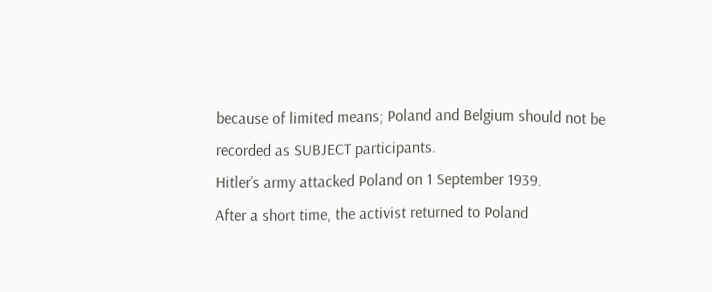because of limited means; Poland and Belgium should not be recorded as SUBJECT participants.
Hitler’s army attacked Poland on 1 September 1939.
After a short time, the activist returned to Poland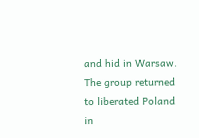and hid in Warsaw.
The group returned to liberated Poland in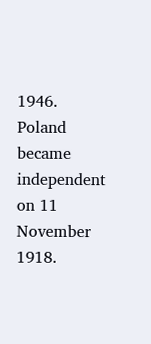1946.
Poland became independent on 11 November 1918.